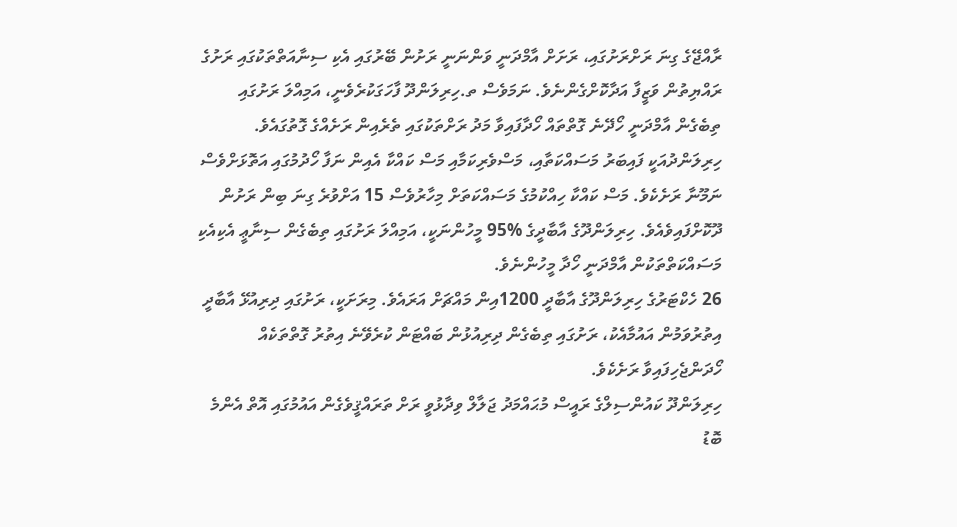ރާއްޖޭގެ ގިނަ ރަށްރަށުގައި، ރަށަށް އާމްދަނީ ވަންނަނީ ރަށުން ބޭރުގައި އެކި ސިނާއަތްތަކުގައި ރަށުގެ ރައްޔިތުން ވަޒީފާ އަދާކޮށްގެންނެވެ. ނަމަވެސް ތ.ހިރިލަންދޫ ފާހަގަކުރެވެނީ، އަމިއްލަ ރަށުގައި ތިބެގެން އާމްދަނީ ހޯދޭނެ ގޮތްތައް ހޯދާފައިވާ މަދު ރަށްތަކުގައި ތެރެއިން ރަށެއްގެ ގޮތުގައެވެ.
ހިރިލަންދުއަކީ ފައިބަރު މަސައްކަތާއި، މަސްވެރިކަމާއި މަސް ކައްކާ އެއިން ނަފާ ހޯދުމުގައި އަތޮޅަށްވެސް ނަމޫނާ ރަށެކެވެ. މަސް ކައްކާ ހިއްކުމުގެ މަސައްކަތަށް މިހާރުވެސް 15 އަށްވުރެ ގިނަ ބިން ރަށުން ދޫކޮށްފައިވެއެވެ. ހިރިލަންދޫގެ އާބާދީގެ %95 މީހުންނަކީ، އަމިއްލަ ރަށުގައި ތިބެގެން ސިނާޢީ އެކިއެކި މަސައްކަތްތަކުން އާމްދަނީ ހޯދާ މީހުންނެވެ.
26 ހެކްޓަރުގެ ހިރިލަންދޫގެ އާބާދީ 1200އިން މައްޗަށް އަރައެވެ. މިރަށަކީ، ރަށުގައި ދިރިއުޅޭ އާބާދީ އިތުރުވަމުން އައުމާއެކު، ރަށުގައި ތިބެގެން ދިރިއުޅުން ބައްޓަން ކުރެވޭނެ އިތުރު ގޮތްތަކެއް ހޯދަންޖެހިފައިވާ ރަށެކެވެ.
ހިރިލަންދޫ ކައުންސިލްގެ ރައީސް މުޙައްމަދު ޖަލާލް ވިދާޅުވީ ރަށް ތަރައްޤީވެގެން އައުމުގައި އޮތް އެންމެ ބޮޑު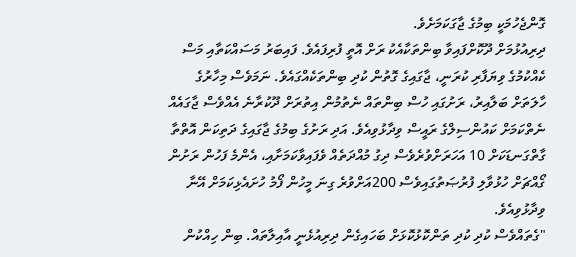ގޮންޖެހުމަކީ ބިމުގެ ޖާގަކަމަށެވެ.
ދިރިއުޅުމަށް ދޫކޮށްފައިވާ ބިންތަކާއެކު ރަށް އޮތީ ފުރިފައެވެ. ފައިބަރު މަސައްކަތާއި މަސް ކެއްކުމުގެ ވިޔަފާރި ކުރަނީ، ޖާގައިގެ ގޮތުން ކުދި ބިންތަކެއްގައެވެ. ނަމަވެސް މިހާރުގެ ހާލަތަށް ބަލާއިރު، ރަށުގައި ހުސް ބިންތައް ނެތުމުން އިތުރަށް ދޫކުރާނެ އެއްވެސް ޖާގައެއް ނެތްކަމަށް ކައުންސިލްގެ ރައީސް ވިދާޅުވިއެވެ. އަދި ރަށުގެ ބިމުގެ ޖާގައިގެ ދަތިކަން އޮތްތާ ގާތްގަނޑަކަށް 10 އަހަރަށްވުރެވެސް ދިގު މުއްދަތެއް ވެފައިވާކަމަށާއި، އެންމެ ފަހުން ރަށުން ގޯއްޗަށް ހުޅުވާލި ފުރުޞަތުގައިވެސް 200އަށްވުރެ ގިނަ މީހުން ފޯމު ހުށައެޅިކަމަށް އޭނާ ވިދާޅުވިއެވެ.
"ގެތައްވެސް ކުދި ކުދި ތަންކޮޅުކޮޅަށް ބަހައިގެން ދިރިއުޅެނީ އާއިލާތައް. ބިން ހިއްކުން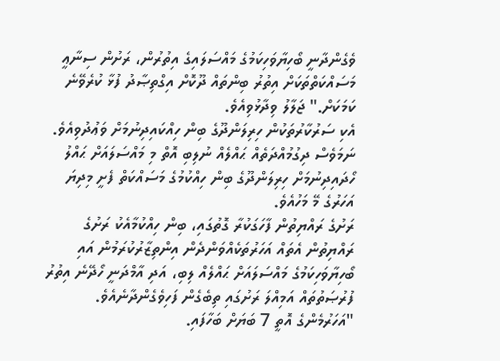ވެގެންދާނީ ބޯހިޔާވަހިކަމުގެ މައްސަލައިގެ އިތުރުން، ރަށުން ސިނާޢީ މަސައްކަތްތަކަށް އިތުރު ބިންތައް ދޫކޮށް އިގްތިޞާދު ފުޅާ ކުރެވޭނެ ކަމަކަށް." ޖަލާލު ވިދާޅުވިއެވެ.
އެކި ސަރުކާރުތަކުން ހިރިލަންދޫގެ ބިން ހިއްކައިދިނުމަށް ވަޢުދުވިއެވެ. ނަމަވެސް ދިގުމުއްދަތެއް ޙައްލެއް ނުލިބި އޮތް މި މައްސަލައަށް ޙައްލު ހޯދައިދިނުމަށް ހިރިލަންދޫގެ ބިން ހިއްކުމުގެ މަސައްކަތް ފެށީ މިދިޔަ އަހަރުގެ މޭ މަހުއެވެ.
ރަށުގެ ރައްޔިތުން ފާހަގަކުރާ ގޮތުގައި، ބިން ހިއްކުމާއެކު ރަށުގެ ރައްޔިތުން އެތައް އަހަރުތަކެއްވަންދެން އިންތިޒާރުކުރަމުން އައި ބޯހިޔާވަހިކަމުގެ މައްސަލައަށް ޙައްލެއް ލިބި، އަދި އާމްދަނީ ހޯދޭނެ އިތުރު ފުރުޞަތުތައް އަމިއްލަ ރަށުގައި ތިބެގެން ފަހިވެގެންދާނެއެވެ.
"އަހަރުމެންގެ އޮތީ 7 ބަޔަށް ބަހާފައި.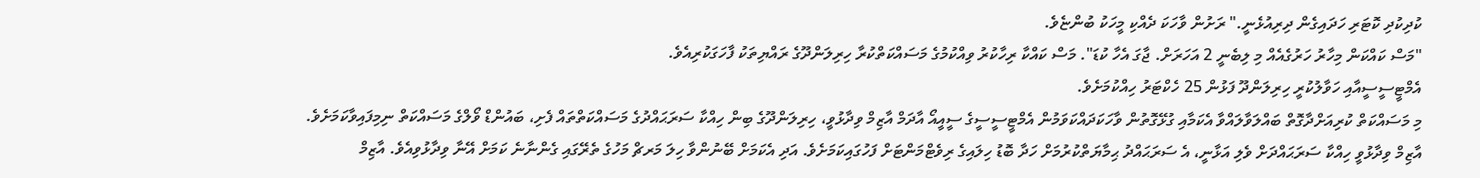ކުދިކުދި ކޮޓަރި ހަދައިގެން ދިރިއުޅެނީ." ރަށުން ވާހަކަ ދެއްކި މީހަކު ބުންޏެވެ.
"މަސް ކައްކަން މިހާރު ހަރުގެއެއް މި ލިބެނީ 2 އަހަރަށް. ޖާގަ އެހާ ކުޑަ". މަސް ކައްކާ ރިހާކުރު ވިއްކުމުގެ މަސައްކަތްކުރާ ހިރިލަންދޫގެ ރައްޔިތަކު ފާހަގަކުރިއެވެ.
އެމްޓީސީސީއާއި ހަވާލުކުރީ ހިރިލަންދޫ ފަޅުން 25 ހެކްޓަރު ހިއްކުމަށެވެ.
މި މަސައްކަތް ކުރިއަށްދާގޮތް ބައްލަވާލައްވާ އެކަމާއި ގުޅޭގޮތުން ވާހަކަދައްކަވަމުން އެމްޓީސީސީގެ ސީއީއޯ އާދަމް އާޒިމް ވިދާޅުވީ، ހިރިލަންދޫގެ ބިން ހިއްކާ ސަރަޙައްދުގެ މަސައްކަތްތައް ފެށި، ބައުންޑް ވޯލްގެ މަސައްކަތް ނިމިފައިވާކަމަށެވެ.
އާޒިމް ވިދާޅުވީ ހިއްކާ ސަރަޙައްދަށް ވެލި އަޅާނީ، އެ ސަރަޙައްދު ޙިމާޔަތްކުރުމަށް ހަދާ ބޮޑު ހިލައިގެ ރިވެޓްމަންޓަށް ފަހުގައިކަމަށެވެ. އަދި އެކަމަށް ބޭނުންވާ ހިލަ މަރޗް މަހުގެ ތެރޭގައި ގެންނާނެ ކަމަށް އޭނާ ވިދާޅުވިއެވެ. އާޒިމް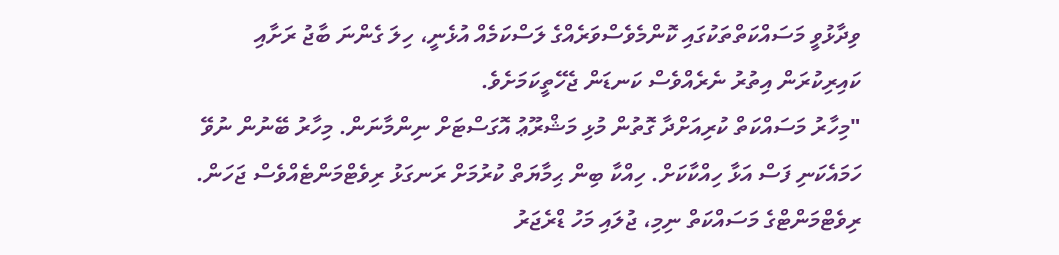ވިދާޅުވީ މަސައްކަތްތަކުގައި ކޮންމެވެސްވަރެއްގެ ލަސްކަމެއް އުޅެނީ، ހިލަ ގެންނަ ބާޖު ރަށާއި ކައިރިކުރަން އިތުރު ނެރެއްވެސް ކަނޑަން ޖެހޭތީކަމަށެވެ.
"މިހާރު މަސައްކަތް ކުރިއަށްދާ ގޮތުން މުޅި މަޝްރޫޢު އޮގަސްޓަށް ނިންމާނަން. މިހާރު ބޭނުން ނުވޭ ހަމައެކަނި ފަސް އަޅާ ހިއްކާކަށް. ހިއްކާ ބިން ޙިމާޔަތް ކުރުމަށް ރަނގަޅު ރިވެޓްމަންޓެއްވެސް ޖަހަން. ރިވެޓްމަންޓްގެ މަސައްކަތް ނިމި، ޖުލައި މަހު ޑްރެޖަރު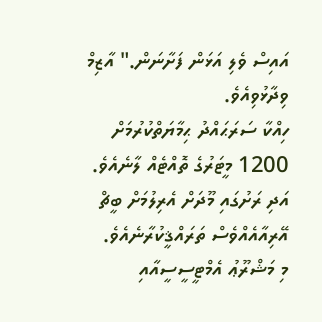އައިސް ވެލި އަޅަން ފަށާނަން." އާޒިމް ވިދާޅުވިއެވެ.
ހިއްކާ ސަރަޙައްދު ޙިމާޔަތްކުރުމަށް 1200 މީޓަރުގެ ތޮއްޓެއް ލާނެއެވެ. އަދި ރަށުގައި މޫދަށް އެރިލުމަށް ބީޗް އޭރިއާއެއްވެސް ތަރައްޤީކުރާނެއެވެ.
މި މަޝްރޫޢު އެމްޓީސީސީއާއި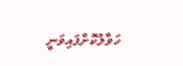ހަވާލުކޮށްފައިވަނީ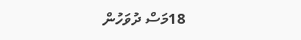18މަސް ދުވަހުން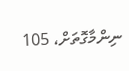ނިންމާގޮތަށް، 105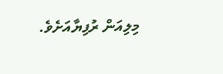މިލިއަން ރުފިޔާއަށެވެ.